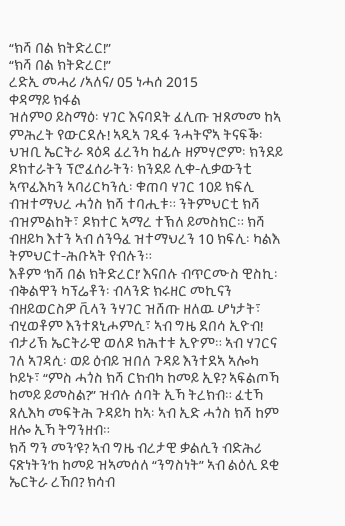“ክሻ በል ክትድረር!”
“ክሻ በል ክትድረር!”
ረድኢ መሓሪ /ኣለና/ 05 ነሓሰ 2015
ቀዳማይ ክፋል
ዝሰምዐ ይስማዕ፡ ሃገር እናባደት ፈሊጡ ዝጸመመ ከኣ ምሕረት የውርደሉ! ኣዲኣ ገዲፋ ንሓትኖኣ ትናፍቕ፡ ህዝቢ ኤርትራ ጻዕዳ ፈረንካ ከፊሉ ዘምሃሮም፡ ክንደይ ዶክተራትን ፕሮፈሰራትን፡ ክንደይ ሊቀ-ሊቃውንቲ ኣጥፊእካን ኣባሪርካንሲ፡ ቁጠባ ሃገር 10ይ ክፍሊ ብዝተማህረ ሓጎስ ክሻ ተባሒቱ። ንትምህርቲ ክሻ ብዝምልከት፣ ዶክተር ኣማረ ተኽለ ይመስክር። ክሻ ብዘይካ እተን ኣብ ሰንዓፈ ዝተማህረን 10 ክፍሊ፡ ካልእ ትምህርተ-ሕቡኣት የብሉን።
እቶም ‘ክሻ በል ክትድረር!’ እናበሉ ብጥርሙስ ዊስኪ፡ ብቅልዋን ካፕሬቶን፡ ብላንድ ክሩዘር መኪናን ብዘይወርስዎ ቪላን ንሃገር ዝሸጡ ዘለዉ ሆነታት፣ ብሂወቶም እንተጸኒሖምሲ፣ ኣብ ግዜ ደበሳ ኢዮብ! ብታሪኽ ኤርትራዊ ወለዶ ክሕተቱ ኢዮም። ኣብ ሃገርና ገለ ኣገዳሲ፡ ወይ ዕብይ ዝበለ ጉዳይ እንተደኣ ኣሎካ ኮይኑ፣ “ምስ ሓጎስ ክሻ ርክብካ ከመይ ኢዩ? ኣፍልጦኻ ከመይ ይመስል?” ዝብሉ ሰባት ኢኻ ትረክብ። ፈቲኻ ጸሊእካ መፍትሕ ጉዳይካ ከኣ፡ ኣብ ኢድ ሓጎስ ክሻ ከም ዘሎ ኢኻ ትግንዘብ።
ክሻ ግን መን’ዩ? ኣብ ግዜ ብረታዊ ቃልሲን ብድሕሪ ናጽነትን’ከ ከመይ ዝኣመሰለ “ንግስነት” ኣብ ልዕሊ ደቂ ኤርትራ ረኸበ? ክሳብ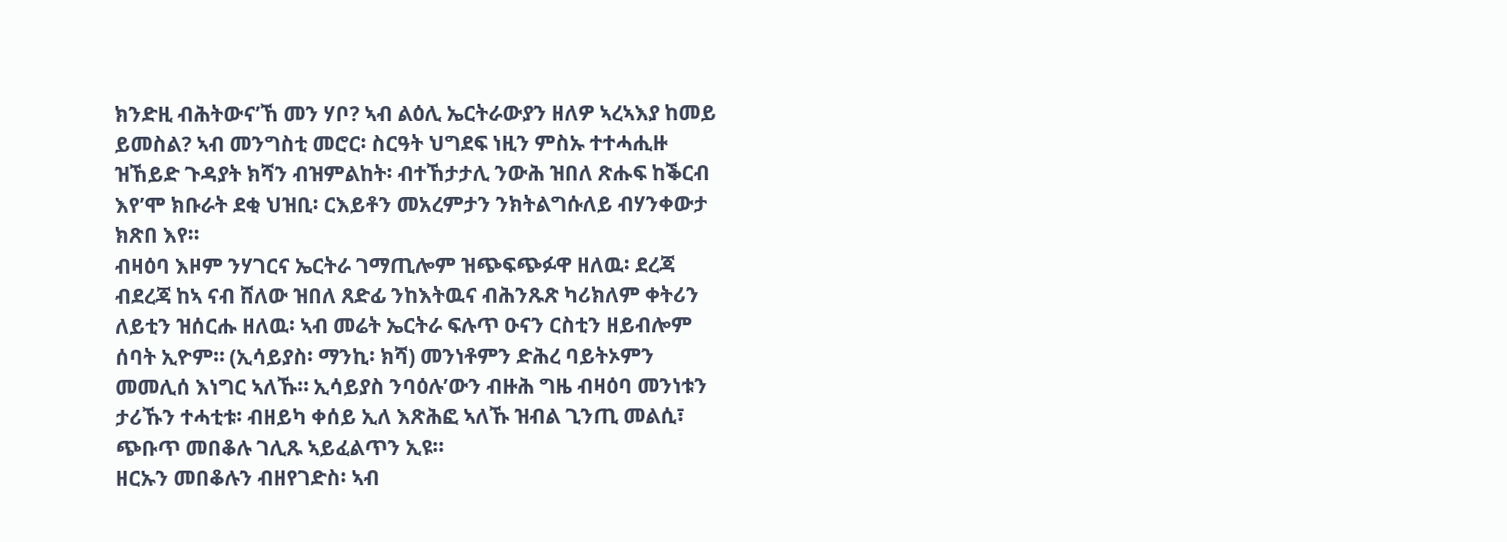ክንድዚ ብሕትውና’ኸ መን ሃቦ? ኣብ ልዕሊ ኤርትራውያን ዘለዎ ኣረኣእያ ከመይ ይመስል? ኣብ መንግስቲ መሮር፡ ስርዓት ህግደፍ ነዚን ምስኡ ተተሓሒዙ ዝኸይድ ጉዳያት ክሻን ብዝምልከት፡ ብተኸታታሊ ንውሕ ዝበለ ጽሑፍ ከቕርብ እየ’ሞ ክቡራት ደቂ ህዝቢ፡ ርእይቶን መአረምታን ንክትልግሱለይ ብሃንቀውታ ክጽበ እየ።
ብዛዕባ እዞም ንሃገርና ኤርትራ ገማጢሎም ዝጭፍጭፉዋ ዘለዉ፡ ደረጃ ብደረጃ ከኣ ናብ ሸለው ዝበለ ጸድፊ ንከእትዉና ብሕንጹጽ ካሪክለም ቀትሪን ለይቲን ዝሰርሑ ዘለዉ፡ ኣብ መሬት ኤርትራ ፍሉጥ ዑናን ርስቲን ዘይብሎም ሰባት ኢዮም። (ኢሳይያስ፡ ማንኪ፡ ክሻ) መንነቶምን ድሕረ ባይትኦምን መመሊሰ እነግር ኣለኹ። ኢሳይያስ ንባዕሉ’ውን ብዙሕ ግዜ ብዛዕባ መንነቱን ታሪኹን ተሓቲቱ፡ ብዘይካ ቀሰይ ኢለ እጽሕፎ ኣለኹ ዝብል ጊንጢ መልሲ፣ ጭቡጥ መበቆሉ ገሊጹ ኣይፈልጥን ኢዩ።
ዘርኡን መበቆሉን ብዘየገድስ፡ ኣብ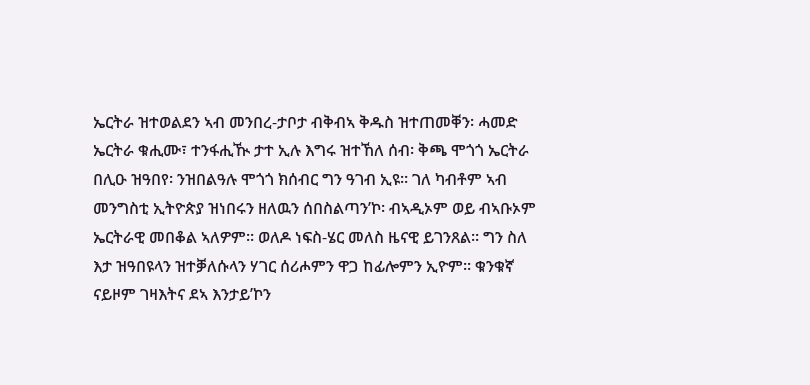ኤርትራ ዝተወልደን ኣብ መንበረ-ታቦታ ብቅብኣ ቅዱስ ዝተጠመቐን፡ ሓመድ ኤርትራ ቁሒሙ፣ ተንፋሒዂ ታተ ኢሉ እግሩ ዝተኸለ ሰብ፡ ቅጫ ሞጎጎ ኤርትራ በሊዑ ዝዓበየ፡ ንዝበልዓሉ ሞጎጎ ክሰብር ግን ዓገብ ኢዩ። ገለ ካብቶም ኣብ መንግስቲ ኢትዮጵያ ዝነበሩን ዘለዉን ሰበስልጣን’ኮ፡ ብኣዲኦም ወይ ብኣቡኦም ኤርትራዊ መበቆል ኣለዎም። ወለዶ ነፍስ-ሄር መለስ ዜናዊ ይገንጸል። ግን ስለ እታ ዝዓበዩላን ዝተቓለሱላን ሃገር ሰሪሖምን ዋጋ ከፊሎምን ኢዮም። ቁንቁኛ ናይዞም ገዛእትና ደኣ እንታይ’ኮን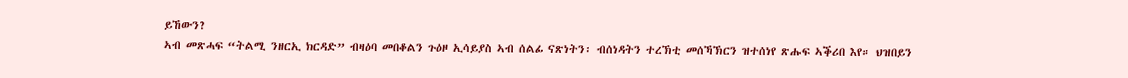ይኸውን?
ኣብ መጽሓፍ “ትልሚ ንዘርኢ ክርዳድ” ብዛዕባ መበቆልን ጉዕዞ ኢሳይያስ ኣብ ሰልፊ ናጽነትን፡ ብሰነዳትን ተረኽቲ መሰኻኽርን ዝተሰነየ ጽሑፍ ኣቕሪበ እየ። ህዝበይን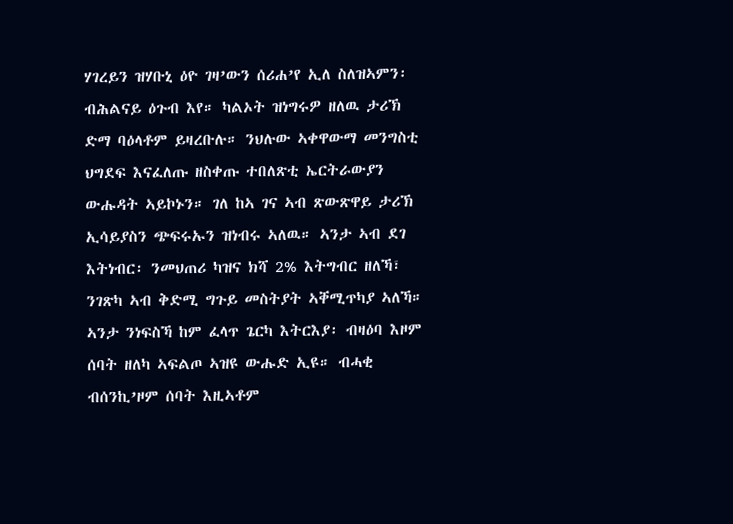ሃገረይን ዝሃቡኒ ዕዮ ገዛ’ውን ሰሪሐ’የ ኢለ ስለዝኣምን፡ ብሕልናይ ዕጉብ እየ። ካልኦት ዝነግሩዎ ዘለዉ ታሪኽ ድማ ባዕላቶም ይዛረቡሉ። ንህሉው ኣቀዋውማ መንግስቲ ህግደፍ እናፈለጡ ዘስቀጡ ተበለጽቲ ኤርትራውያን ውሑዳት ኣይኮኑን። ገለ ከኣ ገና ኣብ ጽውጽዋይ ታሪኽ ኢሳይያስን ጭፍሩኡን ዝነብሩ ኣለዉ። ኣንታ ኣብ ደገ እትነብር፡ ንመህጠሪ ካዝና ክሻ 2% እትግብር ዘለኻ፣ ንገጽካ ኣብ ቅድሚ ግጉይ መስትያት ኣቐሚጥካያ ኣለኻ። ኣንታ ንነፍስኻ ከም ፈላጥ ጌርካ እትርእያ፡ ብዛዕባ እዞም ሰባት ዘለካ ኣፍልጦ ኣዝዩ ውሑድ ኢዩ። ብሓቂ ብሰንኪ’ዞም ሰባት እዚኣቶም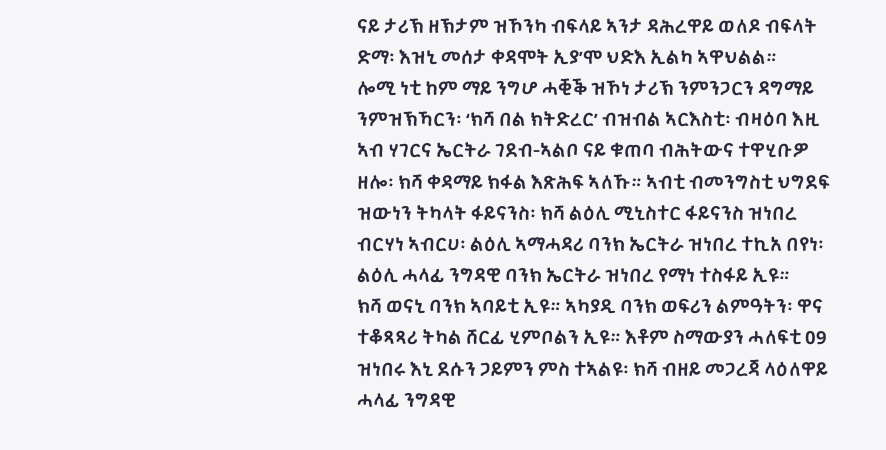ናይ ታሪኽ ዘኽታም ዝኾንካ ብፍላይ ኣንታ ዳሕረዋይ ወለዶ ብፍላት ድማ፡ እዝኒ መሰታ ቀዳሞት ኢያ’ሞ ህድእ ኢልካ ኣዋህልል።
ሎሚ ነቲ ከም ማይ ንግሆ ሓቒቕ ዝኾነ ታሪኽ ንምንጋርን ዳግማይ ንምዝኽኻርን፡ ‘ክሻ በል ክትድረር’ ብዝብል ኣርእስቲ፡ ብዛዕባ እዚ ኣብ ሃገርና ኤርትራ ገደብ-ኣልቦ ናይ ቁጠባ ብሕትውና ተዋሂቡዎ ዘሎ፡ ክሻ ቀዳማይ ክፋል እጽሕፍ ኣለኹ። ኣብቲ ብመንግስቲ ህግደፍ ዝውነን ትካላት ፋይናንስ፡ ክሻ ልዕሊ ሚኒስተር ፋይናንስ ዝነበረ ብርሃነ ኣብርሀ፡ ልዕሊ ኣማሓዳሪ ባንክ ኤርትራ ዝነበረ ተኪአ በየነ፡ ልዕሊ ሓላፊ ንግዳዊ ባንክ ኤርትራ ዝነበረ የማነ ተስፋይ ኢዩ።
ክሻ ወናኒ ባንክ ኣባይቲ ኢዩ። ኣካያዲ ባንክ ወፍሪን ልምዓትን፡ ዋና ተቆጻጻሪ ትካል ሸርፊ ሂምቦልን ኢዩ። እቶም ስማውያን ሓለፍቲ 09 ዝነበሩ እኒ ደሱን ጋይምን ምስ ተኣልዩ፡ ክሻ ብዘይ መጋረጃ ላዕለዋይ ሓላፊ ንግዳዊ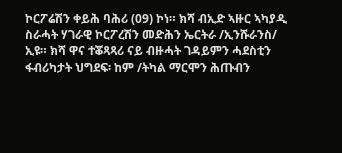ኮርፖሬሽን ቀይሕ ባሕሪ (09) ኮነ። ክሻ ብኢድ ኣዙር ኣካያዲ ስራሓት ሃገራዊ ኮርፖረሽን መድሕን ኤርትራ /ኢንሹራንስ/ ኢዩ። ክሻ ዋና ተቖጻጻሪ ናይ ብዙሓት ገዳይምን ሓደስቲን ፋብሪካታት ህግደፍ፡ ከም /ትካል ማርሞን ሕጡብን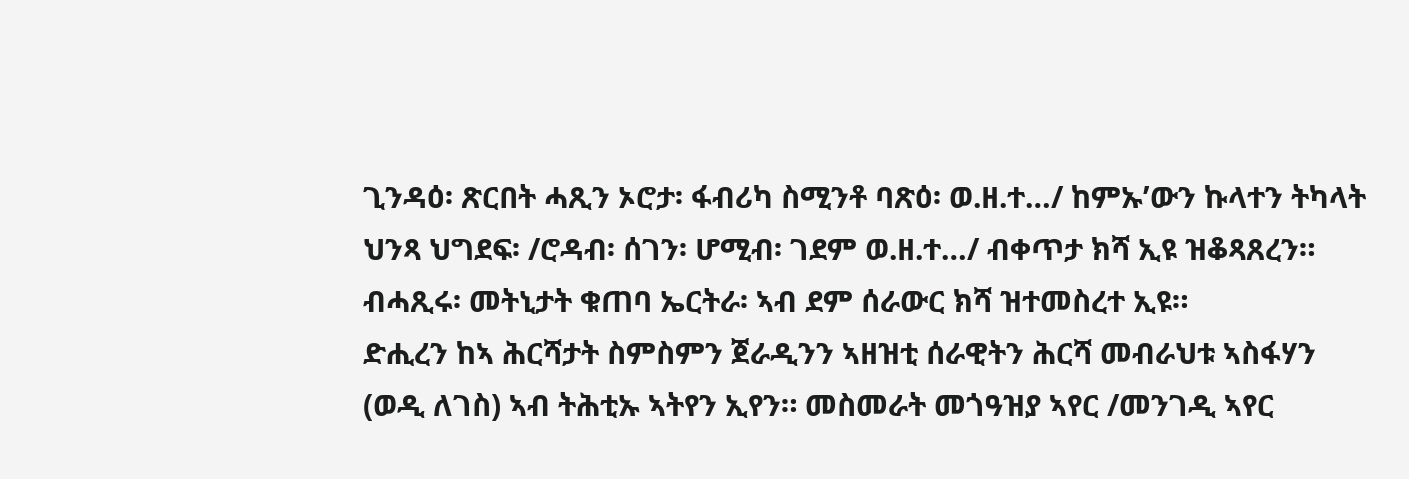ጊንዳዕ፡ ጽርበት ሓጺን ኦሮታ፡ ፋብሪካ ስሚንቶ ባጽዕ፡ ወ.ዘ.ተ…/ ከምኡ’ውን ኩላተን ትካላት ህንጻ ህግደፍ፡ /ሮዳብ፡ ሰገን፡ ሆሚብ፡ ገደም ወ.ዘ.ተ…/ ብቀጥታ ክሻ ኢዩ ዝቆጻጸረን። ብሓጺሩ፡ መትኒታት ቁጠባ ኤርትራ፡ ኣብ ደም ሰራውር ክሻ ዝተመስረተ ኢዩ።
ድሒረን ከኣ ሕርሻታት ስምስምን ጀራዲንን ኣዘዝቲ ሰራዊትን ሕርሻ መብራህቱ ኣስፋሃን (ወዲ ለገስ) ኣብ ትሕቲኡ ኣትየን ኢየን። መስመራት መጎዓዝያ ኣየር /መንገዲ ኣየር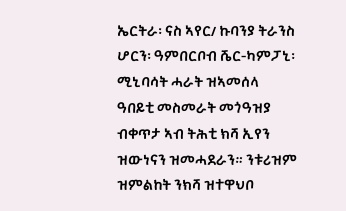ኤርትራ፡ ናስ ኣየር/ ኩባንያ ትራንስ ሆርን፡ ዓምበርቦብ ሼር-ካምፓኒ፡ ሚኒባሳት ሓራት ዝኣመሰላ ዓበይቲ መስመራት መጎዓዝያ ብቀጥታ ኣብ ትሕቲ ክሻ ኢየን ዝውነናን ዝመሓደራን። ንቱሪዝም ዝምልከት ንክሻ ዝተዋህቦ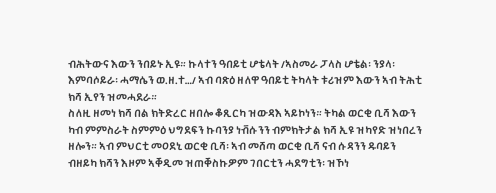ብሕትውና እውን ንበይኑ ኢዩ። ኩላተን ዓበይቲ ሆቴላት /ኣስመራ ፓላስ ሆቴል፡ ንያላ፡ እምባሶይራ፡ ሓማሴን ወ.ዘ.ተ…/ ኣብ ባጽዕ ዘለዋ ዓበይቲ ትካላት ቱሪዝም እውን ኣብ ትሕቲ ክሻ ኢየን ዝመሓደራ።
ስለዚ ዘመነ ክሻ በል ክትድረር ዘበሎ ቆጺርካ ዝውዳእ ኣይኮነን። ትካል ወርቂ ቢሻ እውን ካብ ምምስራት ስምምዕ ህግደፍን ኩባንያ ነቭሱንን ብምክትታል ክሻ ኢዩ ዝካየድ ዝነበረን ዘሎን። ኣብ ምህርቲ መዐደኒ ወርቂ ቢሻ፡ ኣብ መሸጣ ወርቂ ቢሻ ናብ ሱዳንን ዱባይን ብዘይካ ክሻን እዞም ኣቐዲመ ዝጠቐስኩዎም ገበርቲን ሓደግቲን፡ ዝኾነ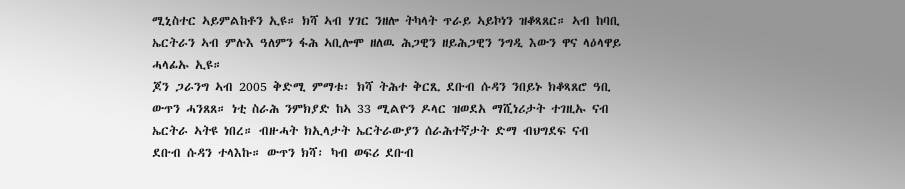ሚኒስተር ኣይምልከቶን ኢዩ። ክሻ ኣብ ሃገር ንዘሎ ትካላት ጥራይ ኣይኮነን ዝቆጻጸር። ኣብ ከባቢ ኤርትራን ኣብ ምሉእ ዓለምን ፋሕ ኣቢሎሞ ዘለዉ ሕጋዊን ዘይሕጋዊን ንግዲ እውን ዋና ላዕላዋይ ሓላፊኡ ኢዩ።
ጆን ጋራንግ ኣብ 2005 ቅድሚ ምማቱ፡ ክሻ ትሕተ ቅርጺ ደቡብ ሱዳን ንበይኑ ክቆጻጸሮ ዓቢ ውጥን ሓንጸጸ። ነቲ ስራሕ ንምክያድ ከኣ 33 ሚልዮን ዶላር ዝወደአ ማሺነሪታት ተገዚኡ ናብ ኤርትራ ኣትዩ ነበረ። ብዙሓት ክኢላታት ኤርትራውያን ሰራሕተኛታት ድማ ብህግደፍ ናብ ደቡብ ሱዳን ተላእኩ። ውጥን ክሻ፡ ካብ ወፍሪ ደቡብ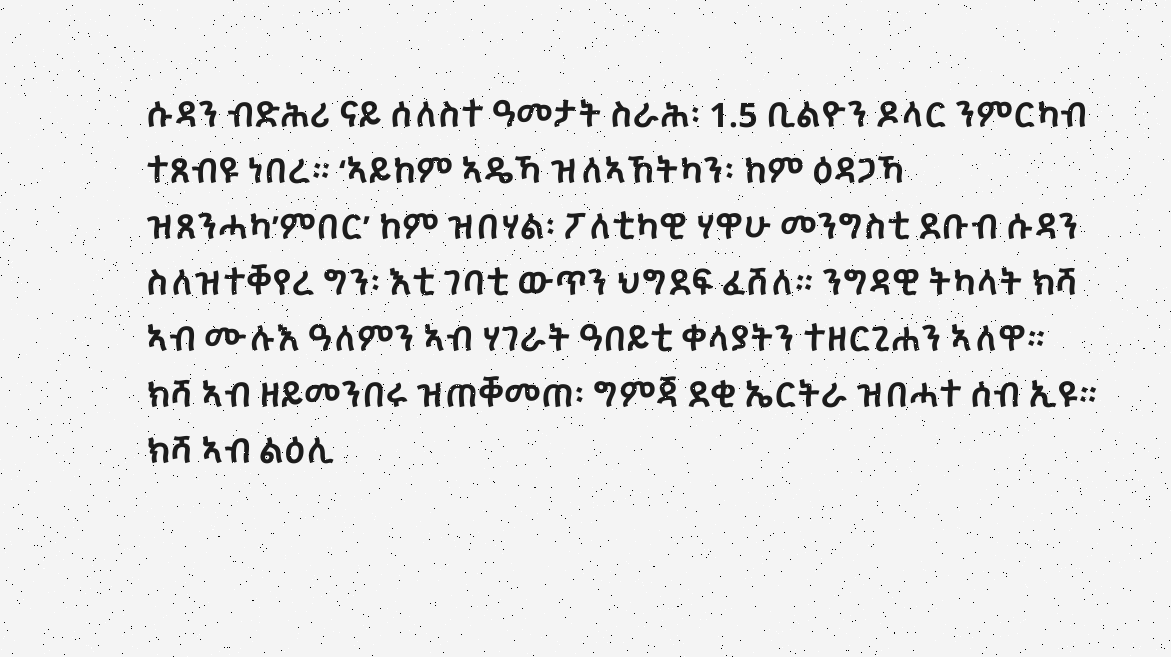ሱዳን ብድሕሪ ናይ ሰለስተ ዓመታት ስራሕ፡ 1.5 ቢልዮን ዶላር ንምርካብ ተጸብዩ ነበረ። ‘ኣይከም ኣዴኻ ዝለኣኸትካን፡ ከም ዕዳጋኻ ዝጸንሓካ’ምበር’ ከም ዝበሃል፡ ፖለቲካዊ ሃዋሁ መንግስቲ ደቡብ ሱዳን ስለዝተቐየረ ግን፡ እቲ ገባቲ ውጥን ህግደፍ ፈሸለ። ንግዳዊ ትካላት ክሻ ኣብ ሙሉእ ዓለምን ኣብ ሃገራት ዓበይቲ ቀላያትን ተዘርጊሐን ኣለዋ።
ክሻ ኣብ ዘይመንበሩ ዝጠቐመጠ፡ ግምጃ ደቂ ኤርትራ ዝበሓተ ሰብ ኢዩ። ክሻ ኣብ ልዕሊ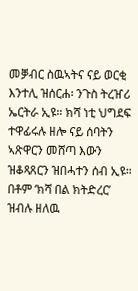መቓብር ስዉኣትና ናይ ወርቂ እንተሊ ዝሰርሐ፡ ንጉስ ትረዠሪ ኤርትራ ኢዩ። ክሻ ነቲ ህግደፍ ተዋፊሩሉ ዘሎ ናይ ሰባትን ኣጽዋርን መሸጣ እውን ዝቆጻጸርን ዝበሓተን ሰብ ኢዩ። በቶም ‘ክሻ በል ክትድረር’ ዝብሉ ዘለዉ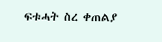ፍቱሓት ስረ ቀጠልያ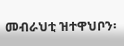መብራህቲ ዝተዋህቦን፡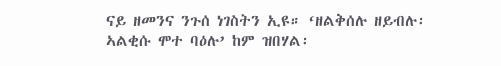ናይ ዘመንና ንጉሰ ነገስትን ኢዩ። ‘ዘልቅሰሉ ዘይብሉ፡ ኣልቂሱ ሞተ ባዕሉ’ ከም ዝበሃል፡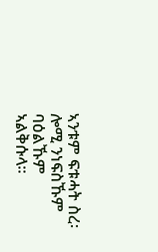ኣንቱም ፍቱሓት ስረ፡ ሎሚ ንነፍስኹም ባዕልኹም ኣልቅሱላ።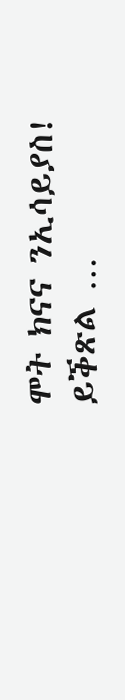ሞት ክናና ንኢሳይያስ!
ይቕጽል …